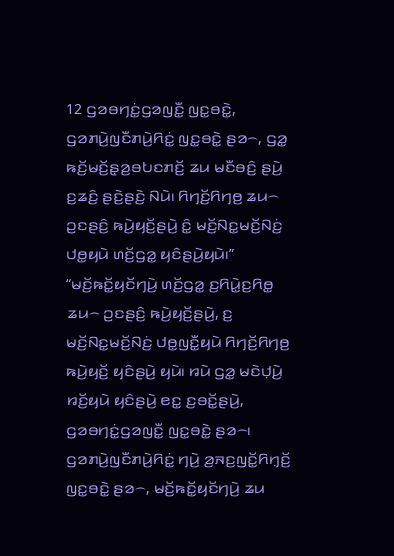12 ꤞꤤꤋꤚꤢꤦ꤭ꤞꤤꤜꤢꤪ꤭ ꤜꤢ꤭ꤋꤢꤧ꤭, ꤞꤤꤊꤣꤧ꤬ꤜꤢꤪꤊꤣꤧ꤬ꤖꤢꤦ꤭ ꤜꤢ꤭ꤋꤢꤧ꤭ ꤔꤤ꤮, ꤞꤤ꤭ ꤒꤢꤩ꤬ꤗꤢꤩ꤬ꤔ꤫ꤤ꤬ꤋꤝꤢꤊꤢꤩ꤬ ꤘꤣ ꤗꤢꤪꤋꤢꤨ꤬ ꤔꤣꤧ꤬ ꤢ꤬ꤘꤢꤨ꤬ ꤔꤢꤧ꤬ꤔꤢꤧ꤬ ꤡꤣꤧ꤯ ꤖꤚꤢꤩ꤬ꤖꤚꤥ꤬ ꤘꤣ꤮ ꤑꤢꤔꤢꤨ꤬ ꤒꤣꤧ꤬ꤟꤢꤩ꤬ꤔꤣꤧ꤬ ꤢꤨ꤭ ꤗꤢꤩ꤬ꤡꤢ꤭ꤗꤢꤩ꤬ꤡꤢꤦ꤬ ꤓꤥ꤭ꤟꤣꤧ ꤛꤢꤩ꤬ꤞꤤ꤭ ꤟꤢꤨꤔꤣꤧ꤬ꤟꤣꤧ꤯”
“ꤗꤢꤩ꤬ꤒꤢꤩ꤭ꤟꤢꤩꤚꤣꤧ꤬ ꤛꤢꤩ꤬ꤞꤤ꤭ ꤢ꤬ꤖꤣꤧ꤭ꤢ꤬ꤖꤥ꤭ ꤘꤣ꤮ ꤑꤢꤔꤢꤨ꤬ ꤒꤣꤧ꤬ꤟꤢꤩ꤬ꤔꤣꤧ꤬, ꤢ꤬ ꤗꤢꤩ꤬ꤡꤢ꤭ꤗꤢꤩ꤬ꤡꤢꤦ꤬ ꤓꤥ꤭ꤜꤢꤪ꤭ꤟꤣꤧ ꤖꤚꤢꤩ꤬ꤖꤚꤥ꤬ ꤒꤣꤧ꤬ꤟꤢꤩ꤬ ꤟꤢꤨꤔꤣꤧ꤬ ꤟꤣꤧ꤯ ꤙꤣꤧ ꤞꤤ꤭ ꤗꤢꤧꤓ꤫ꤣꤧ꤬ ꤙꤢꤩ꤬ꤟꤣꤧ ꤟꤢꤨꤔꤣꤧ꤬ ꤕꤢ꤭ ꤢ꤬ꤋꤢꤩ꤭ꤔꤣꤧ꤬, ꤞꤤꤋꤚꤢꤦ꤭ꤞꤤꤜꤢꤪ꤭ ꤜꤢ꤭ꤋꤢꤧ꤭ ꤔꤤ꤮꤯ ꤞꤤꤊꤣꤧ꤬ꤜꤢꤪꤊꤣꤧ꤬ꤖꤢꤦ꤭ ꤚꤣꤧ꤬ ꤤ꤬ꤏꤢ꤬ꤜꤢꤩ꤭ꤖꤚ꤫ꤢꤩ꤬ ꤜꤢ꤭ꤋꤢꤧ꤭ ꤔꤤ꤮, ꤗꤢꤩ꤬ꤒꤢꤩ꤭ꤟꤢꤩꤚꤣꤧ꤬ ꤘꤣ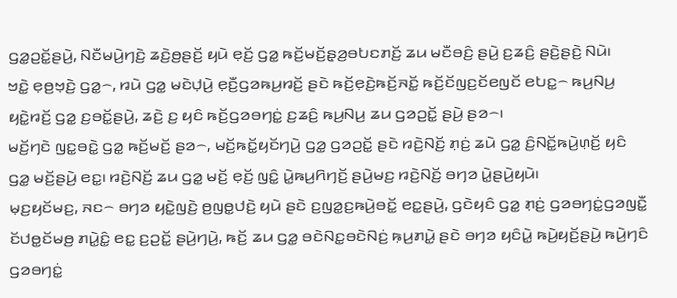ꤞꤤ꤭ꤑꤢꤩ꤭ꤔꤣꤧ꤬, ꤡꤢꤪꤗꤣꤧ꤬ꤚꤢꤧ꤬ ꤘꤢꤧ꤬ꤥ꤬ꤔꤢꤩ꤬ ꤟꤣꤧ ꤕ꤫ꤢꤩ꤬ ꤞꤤ꤭ ꤒꤢꤩ꤬ꤗꤢꤩ꤬ꤔ꤫ꤤ꤬ꤋꤝꤢꤊꤢꤩ꤬ ꤘꤣ ꤗꤢꤪꤋꤢꤨ꤬ ꤔꤣꤧ꤬ ꤢ꤬ꤘꤢꤨ꤬ ꤔꤢꤧ꤬ꤔꤢꤧ꤬ ꤡꤣꤧ꤯
ꤠꤢꤧ꤭ ꤕ꤫ꤥ꤬ꤠ꤫ꤢꤧ꤬ ꤞꤤ꤭꤮, ꤙꤣꤧ ꤞꤤ꤭ ꤗꤢꤧꤓ꤫ꤣꤧ꤬ ꤕ꤫ꤢꤪ꤬ꤞꤤꤒꤣ꤬ꤙꤢꤩ꤬ ꤔꤢꤧ ꤒꤢꤩ꤬ꤕ꤫ꤢꤧ꤬ꤒꤢꤩ꤬ꤏꤢꤩ꤭ ꤒꤢꤩ꤬ꤢꤩꤜꤢ꤬ꤢꤩꤕꤜꤢꤩ ꤕꤝꤢ꤭꤮ ꤒꤣ꤬ꤡꤣ꤬ ꤟꤢꤧ꤭ꤙꤢꤩ꤬ ꤞꤤ꤭ ꤢ꤬ꤋꤢꤩ꤭ꤔꤣꤧ꤬, ꤘꤢꤧ꤬ ꤢ꤬ ꤟꤢꤨ ꤒꤢꤩ꤬ꤞꤤꤋꤚꤢꤦ꤭ ꤢ꤬ꤘꤢꤨ꤬ ꤒꤣ꤬ꤡꤣ꤬ ꤘꤣ ꤞꤤꤑꤢꤩ꤭ ꤔꤣꤧ꤬ ꤔꤤ꤮꤯
ꤗꤢꤩ꤬ꤚꤢꤧ ꤜꤢ꤭ꤋꤢꤧ꤭ ꤞꤤ꤭ ꤒꤢꤩ꤬ꤗꤢꤩ꤬ ꤔꤤ꤮, ꤗꤢꤩ꤬ꤒꤢꤩ꤭ꤟꤢꤩꤚꤣꤧ꤬ ꤞꤤ꤭ ꤞꤤꤑꤢꤩ꤭ ꤔꤢꤧ ꤙꤢꤧ꤬ꤡꤢꤩ꤬ ꤊ꤫ꤢꤦ꤬ ꤘꤣꤧ ꤞꤤ꤭ ꤢꤨ꤬ꤡꤢꤩ꤭ꤒꤣꤧ꤬ꤛ꤫ꤢꤩ꤬ ꤟꤢꤨ ꤞꤤ꤭ ꤗꤢꤩ꤬ꤔꤣꤧ꤬ ꤕꤢ꤭꤯ ꤙꤢꤧ꤬ꤡꤢꤩ꤬ ꤘꤣ ꤞꤤ꤭ ꤗꤢꤩ꤬ ꤕ꤫ꤢꤩ꤬ ꤜꤢꤨ꤭ ꤣꤧ꤭ꤒꤣ꤬ꤖꤚꤢꤩ꤬ ꤔꤣꤧ꤬ꤗꤢ꤬ ꤙꤢꤧ꤬ꤡꤢꤩ꤬ ꤋꤚꤤ ꤣꤧ꤭ꤔꤣꤧ꤬ꤟꤣꤧ꤯
ꤗ꤫ꤢ꤬ꤟꤢꤩꤗꤢ꤬, ꤏꤢ꤮ ꤋꤚꤤ ꤟꤢꤧ꤭ꤜꤢꤧ꤬ ꤥ꤬ꤜꤥ꤭ꤓꤢꤧ꤬ ꤟꤣꤧ ꤔꤢꤧ ꤢ꤬ꤜꤤ꤭ꤢ꤬ꤒꤣꤧ꤬ꤋꤢꤩ꤭ ꤕꤢ꤭ꤔꤣꤧ꤬, ꤞꤢꤧꤟꤢꤨ ꤞꤤ꤭ ꤊ꤫ꤢꤦ꤬ ꤞꤤꤋꤚꤢꤦ꤭ꤞꤤꤜꤢꤪ꤭ ꤢꤩꤓꤥ꤭ꤢꤩꤗꤥ꤬ ꤊꤣꤧ꤭ꤢꤨ꤭ ꤕꤢ꤭ ꤢ꤬ꤑꤢꤩ꤭ ꤔꤣꤧ꤬ꤚꤣꤧ꤬, ꤒꤢꤩ꤬ ꤘꤣ ꤞꤤ꤭ ꤋꤢꤧꤡꤢ꤭ꤋꤢꤧꤡꤢꤦ꤬ ꤒ꤫ꤣ꤬ꤊꤣꤧ꤭ ꤔꤢꤧ ꤋꤚꤤ ꤟꤢꤨꤣꤧ꤭ ꤒꤣꤧ꤬ꤟꤢꤩ꤬ꤔꤣꤧ꤬ ꤒꤣꤧ꤬ꤚꤢꤨ ꤞꤤꤋꤚꤢꤦ꤭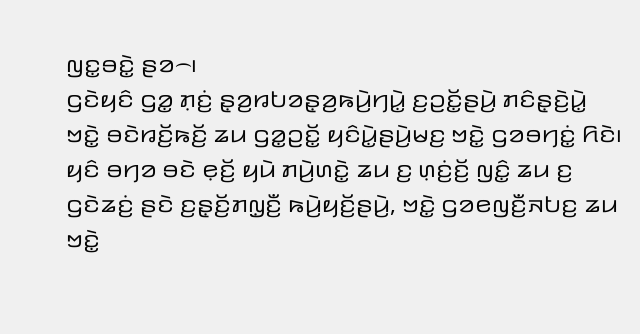ꤜꤢ꤭ꤋꤢꤧ꤭ ꤔꤤ꤮꤯
ꤞꤢꤧꤟꤢꤨ ꤞꤤ꤭ ꤊ꤫ꤢꤦ꤬ ꤔ꤫ꤤ꤬ꤙꤝꤤꤔ꤫ꤤ꤬ꤒꤣꤧ꤬ꤚꤣꤧ꤭ ꤢ꤬ꤑꤢꤩ꤭ꤔꤣꤧ꤬ ꤊꤢꤨꤔ꤫ꤢꤧ꤬ꤣꤧ꤭ ꤠꤢꤧ꤭ ꤋꤢꤧꤙꤢꤩ꤬ꤒꤢꤩ꤬ ꤘꤣ ꤞꤤ꤭ꤑꤢꤩ꤭ ꤟꤢꤨꤣꤧ꤭ꤔꤣꤧ꤬ꤗꤢ꤬ ꤠꤢꤧ꤭ ꤞꤤꤋꤚꤢꤦ꤭ ꤖꤢꤧ꤯ ꤟꤢꤨ ꤋꤚꤤ ꤋꤢꤧ ꤕ꤫ꤢꤩ꤬ ꤟꤣꤧ ꤊꤣꤧ꤬ꤛꤢꤧ꤭ ꤘꤣ ꤢ꤬ ꤛ꤫ꤢꤦ꤬ꤢꤩ꤬ ꤜꤢꤨ꤭ ꤘꤣ ꤢ꤬ ꤞꤢꤧꤘꤢꤦ꤬ ꤔꤢꤧ ꤢ꤬ꤔ꤫ꤢꤩ꤬ꤊꤜ꤫ꤢꤪ꤬ ꤒꤣꤧ꤬ꤟꤢꤩ꤬ꤔꤣꤧ꤬, ꤠꤢꤧ꤭ ꤞꤤꤕꤜꤢꤪ꤬ꤏꤝꤢ꤬ ꤘꤣ ꤠꤢꤧ꤭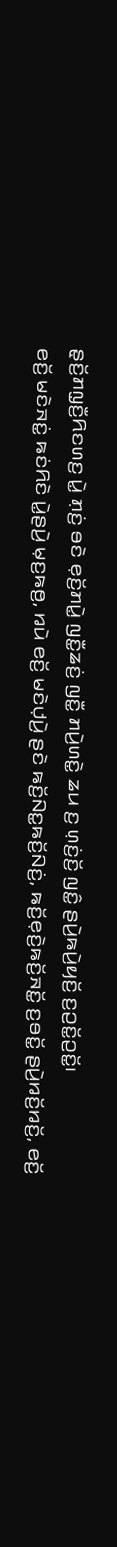ꤔ꤫ꤢꤩ꤬ꤊꤜ꤫ꤢꤪ꤬ꤖꤢꤛꤢ꤬ ꤣꤧ꤭ ꤊ꤫ꤢꤦ꤬ ꤋꤢꤧ ꤕ꤫ꤢꤩ꤬ꤊꤣꤧ꤭ ꤜꤢꤪ꤭ꤘꤢꤦ꤬ ꤜꤢꤪ꤭ ꤊꤣꤧ꤬ꤛꤢꤧ꤭ ꤘꤣ ꤢ꤬ ꤛ꤫ꤢꤦ꤬ꤢꤩ꤬ ꤜꤢꤨ꤭ ꤔꤣꤧ꤬ꤒꤣꤧ꤬ꤟꤢꤩ꤬ ꤢ꤬ꤑꤢꤩ꤭ꤑꤢꤩ꤭꤯
ꤕꤢꤩ꤬ ꤗꤢꤧꤏꤢꤦ꤭ ꤒꤢꤦꤖꤢꤧ ꤣꤧ꤭ꤔꤣꤧ꤬ ꤗ꤫ꤢ꤬ꤒꤥ꤬, ꤙꤣꤧ ꤕꤢꤩ꤬ ꤗꤢꤧꤓ꤫ꤣꤧ꤬ ꤔꤢꤧ ꤒꤢꤩ꤬ꤡꤢ꤭ꤒꤢꤩ꤬ꤡꤢꤦ꤬, ꤒꤢꤩ꤬ꤕ꤫ꤢꤧ꤬ꤒꤢꤩ꤬ꤏꤢꤩ꤭ ꤢ꤬ꤋꤢꤩ꤭ ꤔꤣꤧ꤬ꤙꤢꤩ꤬ꤙꤢꤩ꤬, ꤕꤢꤩ꤬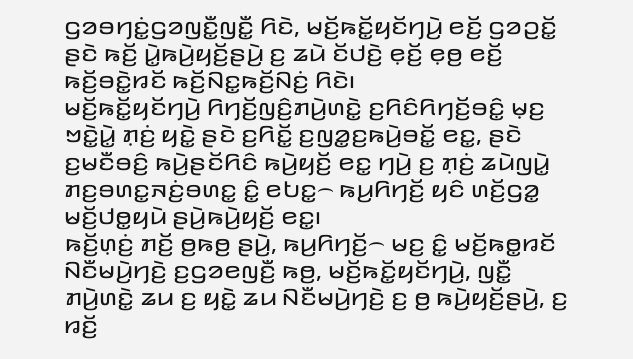ꤞꤤꤋꤚꤢꤦ꤭ꤞꤤꤜꤢꤪ꤭ꤜꤢꤪ꤭ ꤖꤢꤧ, ꤗꤢꤩ꤬ꤒꤢꤩ꤭ꤟꤢꤩꤚꤣꤧ꤬ ꤕꤢꤩ꤬ ꤞꤤꤑꤢꤩ꤭ ꤔꤢꤧ ꤒꤢꤩ꤬ ꤣꤧ꤭ꤒꤣꤧ꤬ꤟꤢꤩ꤬ꤔꤣꤧ꤬ ꤢ꤬ ꤘꤣꤧ ꤢꤩꤓꤢꤧ꤬ ꤕ꤫ꤢꤩ꤬ ꤕ꤫ꤥ꤬ ꤕꤢꤩ꤬ ꤒꤢꤩ꤬ꤋꤢꤧ꤭ꤙꤢꤩ ꤒꤢꤩ꤬ꤡꤢ꤭ꤒꤢꤩ꤬ꤡꤢꤦ꤬ ꤖꤢꤧ꤯
ꤗꤢꤩ꤬ꤒꤢꤩ꤭ꤟꤢꤩꤚꤣꤧ꤬ ꤖꤚꤢꤩ꤬ꤜꤢꤨ꤬ꤊꤣꤧ꤬ꤛꤢꤧ꤭ ꤢ꤬ꤖꤢꤨꤖꤚꤢꤩ꤬ꤋꤢꤨ꤭ ꤗ꤫ꤢ꤬ ꤠꤢꤧ꤭ꤣꤧ꤭ ꤊ꤫ꤢꤦ꤬ ꤟꤢꤧ꤭ ꤔꤢꤧ ꤢ꤬ꤖꤢꤩ꤭ ꤢ꤬ꤜꤤ꤭ꤢ꤬ꤒꤣꤧ꤬ꤋꤢꤩ꤭ ꤕꤢ꤭, ꤔꤢꤧ ꤢ꤬ꤗꤢꤪꤋꤢꤨ꤬ ꤒꤣꤧ꤬ꤔꤢꤩꤖꤢꤨ ꤒꤣꤧ꤬ꤟꤢꤩ꤬ ꤕꤢ꤭ ꤚꤣꤧ꤬ ꤢ꤬ ꤊ꤫ꤢꤦ꤬ ꤘꤣꤧꤜꤣꤧ꤭ ꤊꤢ꤬ꤋꤛꤢ꤭ꤏꤢꤦ꤬ꤋꤛꤢ꤭ ꤢꤨ꤭ ꤕꤝꤢ꤭꤮ ꤒꤣ꤬ꤖꤚꤢꤩ꤬ ꤟꤢꤨ ꤛꤢꤩ꤬ꤞꤤ꤭ ꤗꤢꤩ꤬ꤓꤥ꤭ꤟꤣꤧ ꤔꤣꤧ꤬ꤒꤣꤧ꤬ꤟꤢꤩ꤬ ꤕꤢ꤭꤯
ꤒꤢꤩ꤬ꤛ꤫ꤢꤦ꤬ ꤊꤢꤩ꤬ ꤥ꤬ꤒꤥ꤬ ꤔꤣꤧ꤬, ꤒꤣ꤬ꤖꤚꤢꤩ꤬꤮ ꤗꤢ꤬ ꤢꤨ꤭ ꤗꤢꤩ꤬ꤒꤥ꤭ꤙꤢꤩ ꤡꤢꤪꤗꤣꤧ꤬ꤚꤢꤧ꤬ ꤢ꤬ꤞꤤꤕꤜꤢꤪ꤬ ꤒꤥ꤬, ꤗꤢꤩ꤬ꤒꤢꤩ꤭ꤟꤢꤩꤚꤣꤧ꤬, ꤜꤢꤪ꤭ ꤊꤣꤧ꤬ꤛꤢꤧ꤭ ꤘꤣ ꤢ꤬ ꤟꤢꤧ꤭ ꤘꤣ ꤡꤢꤪꤗꤣꤧ꤬ꤚꤢꤧ꤬ ꤢ꤬ ꤥ꤬ ꤒꤣꤧ꤬ꤟꤢꤩ꤬ꤔꤣꤧ꤬, ꤢ꤬ ꤙꤢꤩ꤬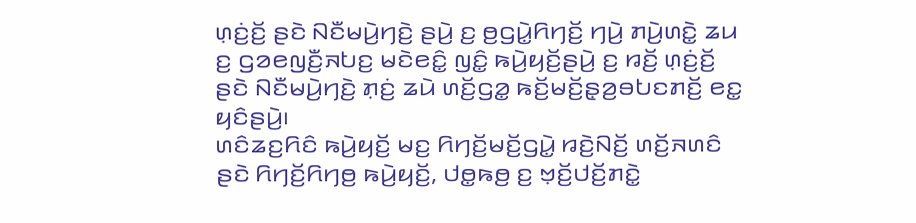ꤛ꤫ꤢꤦ꤬ꤢꤩ꤬ ꤔꤢꤧ ꤡꤢꤪꤗꤣꤧ꤬ꤚꤢꤧ꤬ ꤔꤣꤧ꤬ ꤢ꤬ ꤥ꤬ꤞꤣꤧ꤭ꤖꤚꤢꤩ꤬ ꤚꤣꤧ꤬ ꤊꤣꤧ꤬ꤛꤢꤧ꤭ ꤘꤣ ꤢ꤬ ꤞꤤꤕꤜꤢꤪ꤬ꤏꤝꤢ꤬ ꤗꤢꤧꤕꤢꤨ꤭ ꤜꤢꤨ꤭ ꤒꤣꤧ꤬ꤟꤢꤩ꤬ꤔꤣꤧ꤬ ꤢ꤬ ꤙꤢꤩ꤬ ꤛ꤫ꤢꤦ꤬ꤢꤩ꤬ ꤔꤢꤧ ꤡꤢꤪꤗꤣꤧ꤬ꤚꤢꤧ꤬ ꤊ꤫ꤢꤦ꤬ ꤘꤣꤧ ꤛꤢꤩ꤬ꤞꤤ꤭ ꤒꤢꤩ꤬ꤗꤢꤩ꤬ꤔ꤫ꤤ꤬ꤋꤝꤢꤊꤢꤩ꤬ ꤕꤢ꤭ ꤟꤢꤨꤔꤣꤧ꤬꤯
ꤛꤢꤨꤘꤢ꤬ꤖꤢꤨ ꤒꤣꤧ꤬ꤟꤢꤩ꤬ ꤗꤢ꤬ ꤖꤚꤢꤩ꤬ꤗꤢꤩ꤬ꤞꤣꤧ꤭ ꤙꤢꤧ꤬ꤡꤢꤩ꤬ ꤛꤢꤩ꤬ꤏꤛꤢꤨ ꤔꤢꤧ ꤖꤚꤢꤩ꤬ꤖꤚꤥ꤬ ꤒꤣꤧ꤬ꤟꤢꤩ꤬, ꤓꤥ꤭ꤒꤥ꤬ ꤢ꤬ ꤠ꤫ꤢꤩ꤬ꤓꤢꤩ꤬ꤊꤢꤧ꤭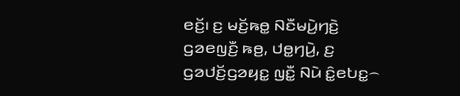ꤕꤢꤩ꤬꤯ ꤢ꤬ ꤗꤢꤩ꤬ꤒꤥ꤭ ꤡꤢꤪꤗꤣꤧ꤬ꤚꤢꤧ꤬ ꤞꤤꤕꤜꤢꤪ꤬ ꤒꤥ꤬, ꤓꤥ꤭ꤚꤣꤧ꤬, ꤢ꤬ ꤞꤤꤓꤢꤩ꤬ꤞꤤꤟꤢ꤭ ꤜꤢꤪ꤭ ꤡꤣꤧ ꤢꤨ꤭ꤕꤝꤢ꤭꤮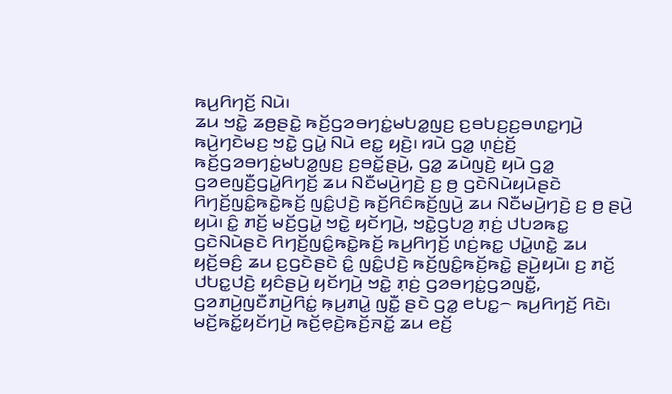ꤒꤣ꤬ꤖꤚꤢꤩ꤬ ꤡꤣꤧ꤯
ꤘꤣ ꤠꤢꤧ꤭ ꤘꤥ꤬ꤔꤢꤧ꤭ ꤒꤢꤩ꤬ꤞꤤꤋꤚꤢꤦ꤭ꤗꤝꤤ꤭ꤜꤢ꤬ ꤢ꤬ꤋꤝꤢ꤬ꤢ꤬ꤋꤛꤢ꤭ꤚꤣꤧ꤬ ꤒꤣꤧ꤬ꤚꤢꤧꤗꤢ꤬ ꤠꤢꤧ꤭ ꤞꤣꤧ꤭ ꤡꤣꤧ ꤕꤢ꤭ ꤟꤢꤧ꤬꤯ ꤙꤣꤧ ꤞꤤ꤭ ꤛ꤫ꤢꤦ꤬ꤢꤩ꤬ ꤒꤢꤩ꤬ꤞꤤꤋꤚꤢꤦ꤭ꤗꤝꤤ꤭ꤜꤢ꤬ ꤢ꤬ꤋꤢꤩ꤭ꤔꤣꤧ꤬, ꤞꤤ꤭ ꤘꤣꤧꤜꤢꤧ꤬ ꤟꤣꤧ ꤞꤤ꤭ ꤞꤤꤕꤜꤢꤪ꤬ꤞꤣꤧ꤭ꤖꤚꤢꤩ꤬ ꤘꤣ ꤡꤢꤪꤗꤣꤧ꤬ꤚꤢꤧ꤬ ꤢ꤬ ꤥ꤬ ꤞꤢꤧꤡꤣꤧꤟꤣꤧꤔꤢꤧ ꤖꤚꤢꤩ꤬ꤜꤢꤨ꤭ꤒꤢꤧ꤭ꤒꤢꤩ꤬ ꤜꤢꤨ꤭ꤓꤢꤧ꤬ ꤒꤢꤩ꤬ꤖꤢꤨꤒꤢꤩ꤬ꤜꤣꤧ꤬ ꤘꤣ ꤡꤢꤪꤗꤣꤧ꤬ꤚꤢꤧ꤬ ꤢ꤬ ꤥ꤬ ꤔꤣꤧ꤬ ꤟꤣꤧ꤯ ꤢꤨ꤭ ꤊꤢꤩ꤬ ꤗꤢꤩ꤬ꤞꤣꤧ꤭ ꤠꤢꤧ꤭ ꤟꤢꤩꤚꤣꤧ꤬, ꤠꤢꤧ꤭ꤞꤝꤤ꤬ ꤊ꤫ꤢꤦ꤬ ꤓꤝꤤꤒꤢ꤭ ꤞꤢꤧꤡꤣꤧꤔꤢꤧ ꤖꤚꤢꤩ꤬ꤜꤢꤨ꤭ꤒꤢꤧ꤭ꤒꤢꤩ꤬ ꤒꤣ꤬ꤖꤚꤢꤩ꤬ ꤛꤢꤦ꤬ꤒꤢ꤭ ꤓꤣꤧ꤭ꤛꤢꤧ꤭ ꤘꤣ ꤟꤢꤩ꤬ꤋꤢꤨ꤬ ꤘꤣ ꤢ꤬ꤞꤢꤧꤔꤢꤧ ꤢꤨ꤭ ꤜꤢꤨ꤭ꤓꤢꤧ꤬ ꤒꤢꤩ꤬ꤜꤢꤨ꤭ꤒꤢꤩ꤬ꤒꤢꤧ꤭ ꤔꤣꤧ꤬ꤟꤣꤧ꤯ ꤢ꤬ ꤊꤢꤩ꤬ ꤓꤝꤢ꤭ꤓꤢꤧ꤬ ꤟꤢꤨꤔꤣꤧ꤬ ꤟꤢꤩꤚꤣꤧ꤬ ꤠꤢꤧ꤭ ꤊ꤫ꤢꤦ꤬ ꤞꤤꤋꤚꤢꤦ꤭ꤞꤤꤜꤢꤪ꤭, ꤞꤤꤊꤣꤧ꤬ꤜꤢꤪꤊꤣꤧ꤬ꤖꤢꤦ꤭ ꤒ꤫ꤣ꤬ꤊꤣꤧ꤭ ꤜꤢꤪ꤭ ꤔꤢꤧ ꤞꤤ꤭ ꤕꤝꤢ꤭꤮ ꤒꤣ꤬ꤖꤚꤢꤩ꤬ ꤖꤢꤧ꤯
ꤗꤢꤩ꤬ꤒꤢꤩ꤭ꤟꤢꤩꤚꤣꤧ꤬ ꤒꤢꤩ꤬ꤕ꤫ꤢꤧ꤬ꤒꤢꤩ꤬ꤏꤢꤩ꤭ ꤘꤣ ꤕꤢꤩ꤬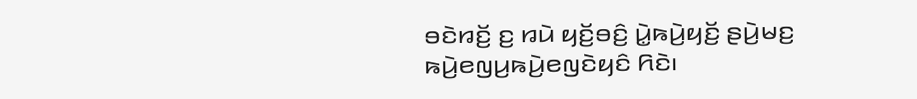ꤋꤢꤧꤙꤢꤩ꤬ ꤢ꤬ ꤙꤣꤧ ꤟꤢꤩ꤬ꤋꤢꤨ꤬ ꤣꤧ꤭ꤒꤣꤧ꤬ꤟꤢꤩ꤬ ꤔꤣꤧ꤬ꤗꤢ꤬ ꤒꤣꤧ꤬ꤕꤜꤣ꤬ꤒꤣꤧ꤬ꤕꤜꤢꤧꤟꤢꤨ ꤖꤢꤧ꤯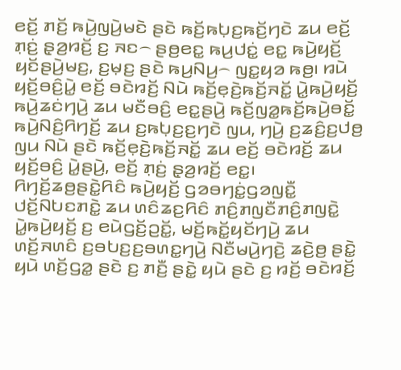ꤕꤢꤩ꤬ ꤊꤢꤩ꤬ ꤒꤣꤧ꤬ꤜꤣꤧ꤬ꤗꤢꤧ ꤔꤢꤧ ꤒꤢꤩ꤬ꤒꤝ꤫ꤢ꤬ꤒꤢꤩ꤬ꤚꤢꤧ ꤘꤣ ꤕꤢꤩ꤬ ꤊ꤫ꤢꤦ꤬ ꤔ꤫ꤤ꤬ꤙꤢꤩ꤬ ꤢ꤬ ꤏꤢ꤮ ꤔꤥ꤬ꤕꤢ꤭ ꤒꤣ꤬ꤓꤢꤦ꤭ ꤕꤢ꤭ ꤒꤣꤧ꤬ꤟꤢꤩ꤬ ꤟꤢꤩꤔꤣꤧ꤬ꤗꤢ꤬, ꤢ꤬ꤗ꤫ꤢ꤬ ꤔꤢꤧ ꤒꤣ꤬ꤡꤣ꤬꤮ ꤜꤢ꤭ꤟꤤ ꤒꤥ꤬꤯ ꤙꤣꤧ ꤟꤢꤩ꤬ꤋꤢꤨ꤬ꤣꤧ꤭ ꤕꤢꤩ꤬ ꤋꤢꤧꤙꤢꤩ꤬ ꤡꤣꤧ ꤒꤢꤩ꤬ꤕ꤫ꤢꤧ꤬ꤒꤢꤩ꤬ꤏꤢꤩ꤭ ꤣꤧ꤭ꤒꤣꤧ꤬ꤟꤢꤩ꤬ ꤒꤣꤧ꤬ꤘꤢꤦꤚꤣꤧ꤬ ꤘꤣ ꤗꤢꤪꤋꤢꤨ꤬ ꤕꤢ꤭ꤔꤣꤧ꤬ ꤒꤢꤩ꤬ꤜꤤ꤭ꤒꤢꤩ꤬ꤒꤣꤧ꤬ꤋꤢꤩ꤭ ꤒꤣꤧ꤬ꤡꤢꤨ꤬ꤖꤚꤢꤩ꤬ ꤘꤣ ꤢ꤬ꤒꤝ꤫ꤢ꤬ꤢ꤬ꤚꤢꤧ ꤜꤣ, ꤚꤣꤧ꤬ ꤢ꤬ꤘꤢꤨ꤬ꤢ꤬ꤓꤥ꤬ ꤜꤣ ꤡꤣꤧ ꤔꤢꤧ ꤒꤢꤩ꤬ꤕ꤫ꤢꤧ꤬ꤒꤢꤩ꤬ꤏꤢꤩ꤭ ꤘꤣ ꤕꤢꤩ꤬ ꤋꤢꤧꤙꤢꤩ꤬ ꤘꤣ ꤟꤢꤩ꤬ꤋꤢꤨ꤬ ꤣꤧ꤭ꤔꤣꤧ꤬, ꤕꤢꤩ꤬ ꤊ꤫ꤢꤦ꤬ ꤔ꤫ꤤ꤬ꤙꤢꤩ꤬ ꤕꤢ꤭꤯
ꤖꤚꤢꤩ꤬ꤘꤥ꤬ꤔꤢꤧ꤭ꤖꤢꤨ ꤒꤣꤧ꤬ꤟꤢꤩ꤬ ꤞꤤꤋꤚꤢꤦ꤭ꤞꤤꤜꤢꤪ꤭ ꤓꤢꤩ꤬ꤡꤝꤢꤊꤢꤧ꤭ ꤘꤣ ꤛꤢꤨꤘꤢ꤬ꤖꤢꤨ ꤊꤢꤨ꤬ꤊꤜꤢꤪꤊꤢꤨ꤬ꤊꤜꤢꤧ꤭ ꤣꤧ꤭ꤒꤣꤧ꤬ꤟꤢꤩ꤬ ꤢ꤬ ꤕꤣꤧꤞꤢꤩ꤬ꤑꤢꤩ꤭, ꤗꤢꤩ꤬ꤒꤢꤩ꤭ꤟꤢꤩꤚꤣꤧ꤬ ꤘꤣ ꤛꤢꤩ꤬ꤏꤛꤢꤨ ꤢ꤬ꤋꤝꤢ꤬ꤢ꤬ꤋꤛꤢ꤭ꤚꤣꤧ꤬ ꤡꤢꤪꤗꤣꤧ꤬ꤚꤢꤧ꤬ ꤘꤢꤧ꤬ꤥ꤬ ꤔꤢꤧ꤭ ꤟꤣꤧ ꤛꤢꤩ꤬ꤞꤤ꤭ ꤔꤢꤧ ꤢ꤬ ꤊꤢꤪ꤬ ꤔꤢꤧ꤭ ꤟꤣꤧ ꤔꤢꤧ ꤢ꤬ ꤙꤢꤩ꤬ ꤋꤢꤧꤙꤢꤩ꤬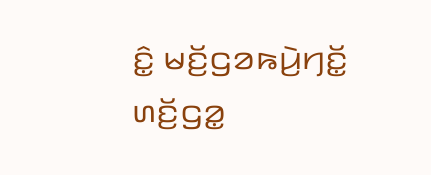ꤢꤨ꤭ ꤗꤢꤩ꤬ꤞꤤꤒꤣꤧ꤬ꤚꤢꤩ꤭ ꤛꤢꤩ꤬ꤞꤤ꤭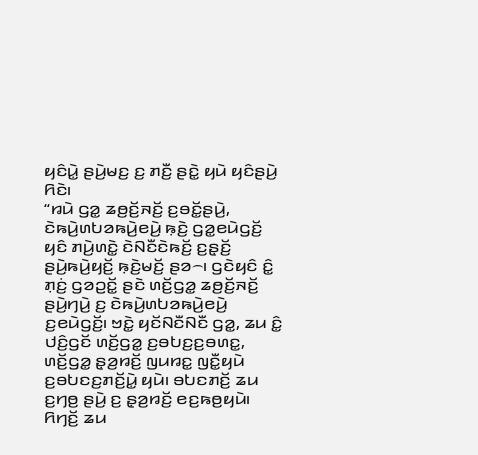ꤟꤢꤨꤣꤧ꤭ ꤔꤣꤧ꤬ꤗꤢ꤬ ꤢ꤬ ꤊꤢꤪ꤬ ꤔꤢꤧ꤭ ꤟꤣꤧ ꤟꤢꤨꤔꤣꤧ꤬ ꤖꤢꤧ꤯
“ꤙꤣꤧ ꤞꤤ꤭ ꤘꤥ꤬ꤢꤩ꤬ꤏꤢꤩ꤬ ꤢ꤬ꤋꤢꤩ꤭ꤔꤣꤧ꤬, ꤢꤧꤒꤣꤧ꤬ꤛꤝꤤꤒꤣꤧ꤬ꤕꤣꤧ꤬ ꤒ꤫ꤢꤧ꤬ ꤞꤤ꤭ꤕꤣꤧꤞꤢꤩ꤬ ꤟꤢꤨ ꤊꤣꤧ꤬ꤛꤢꤧ꤭ ꤢꤧꤡꤢꤪꤢꤧꤒꤢꤩ꤬ ꤢ꤬ꤔ꤫ꤢꤩ꤬ ꤔꤣꤧ꤬ꤒꤣꤧ꤬ꤟꤢꤩ꤬ ꤒ꤫ꤢꤧ꤬ꤗꤢꤩ꤬ ꤔꤤ꤮꤯ ꤞꤢꤧꤟꤢꤨ ꤢꤨ꤭ ꤊ꤫ꤢꤦ꤬ ꤞꤤꤑꤢꤩ꤭ ꤔꤢꤧ ꤛꤢꤩ꤬ꤞꤤ꤭ ꤘꤥ꤬ꤢꤩ꤬ꤏꤢꤩ꤬ ꤔꤣꤧ꤬ꤚꤣꤧ꤬ ꤢ꤬ ꤢꤧꤒꤣꤧ꤬ꤛꤝꤤꤒꤣꤧ꤬ꤕꤣꤧ꤬ ꤢ꤬ꤕꤣꤧꤞꤢꤩ꤬꤯ ꤠꤢꤧ꤭ ꤟꤢꤩꤡꤢꤪꤡꤢꤪ ꤞꤤ꤭, ꤘꤣ ꤢꤨ꤭ ꤓꤢꤨ꤬ꤞꤢꤩ ꤛꤢꤩ꤬ꤞꤤ꤭ ꤢ꤬ꤋꤝꤢ꤬ꤢ꤬ꤋꤛꤢ꤭, ꤛꤢꤩ꤬ꤞꤤ꤭ ꤔ꤫ꤤ꤬ꤙꤢꤩ꤬ ꤜꤣꤙꤢ꤭ ꤜꤢꤪ꤭ꤟꤣꤧ ꤢ꤬ꤋꤝꤢꤢ꤬ꤊꤢꤩ꤬ꤣꤧ꤭ ꤟꤣꤧ꤯ ꤋꤝꤢꤊꤢꤩ꤬ ꤘꤣ ꤢ꤬ꤚꤥ꤬ ꤔꤣꤧ꤬ ꤢ꤬ ꤔ꤫ꤤ꤬ꤙꤢꤩ꤬ ꤕꤢ꤬ꤒꤥ꤬ꤟꤣꤧ꤯
ꤖꤚꤢꤩ꤬ ꤘꤣ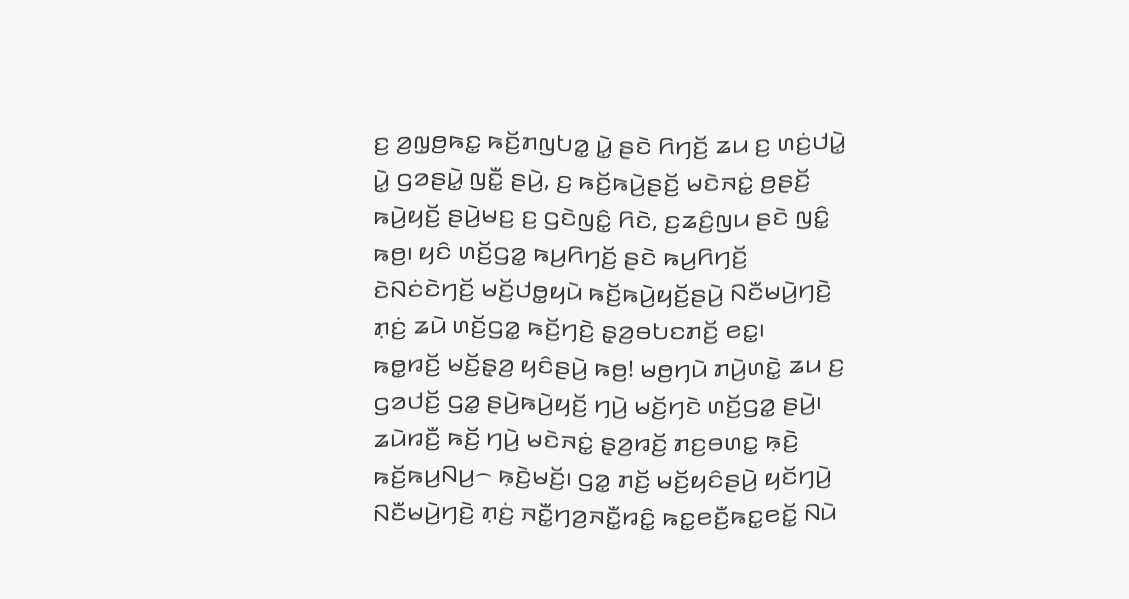ꤢ꤬ ꤤ꤬ꤜ꤫ꤥ꤬ꤒꤢ꤭ ꤒꤢꤩ꤬ꤊꤜꤝꤤ꤭ ꤣꤧ꤭ ꤔꤢꤧ ꤖꤚꤢꤩ꤬ ꤘꤣ ꤢ꤬ ꤛꤢꤦ꤬ꤓꤣꤧ꤭ ꤣꤧ꤭ ꤞꤤꤔꤣꤧ꤭ ꤜꤢꤪ꤭ ꤔꤣꤧ꤬, ꤢ꤬ ꤒꤢꤩ꤬ꤒꤣꤧ꤬ꤔꤢꤩ꤬ ꤗꤢꤧꤏꤢꤦ꤭ ꤥ꤬ꤔꤢꤩ꤬ ꤒꤣꤧ꤬ꤟꤢꤩ꤬ ꤔꤣꤧ꤬ꤗꤢ꤬ ꤢ꤬ ꤞꤢꤧꤜꤢꤨ꤭ ꤖꤢꤧ, ꤢ꤬ꤘꤢꤨ꤬ꤜꤣ ꤔꤢꤧ ꤜꤢꤨ꤭ ꤒꤥ꤬꤯ ꤟꤢꤨ ꤛꤢꤩ꤬ꤞꤤ꤭ ꤒꤣ꤬ꤖꤚꤢꤩ꤬ ꤔꤢꤧ ꤒꤣ꤬ꤖꤚꤢꤩ꤬ ꤢꤧꤡꤢꤦꤢꤧꤚꤢꤩ꤬ ꤗꤢꤩ꤬ꤓꤥ꤭ꤟꤣꤧ ꤒꤢꤩ꤬ꤒꤣꤧ꤬ꤟꤢꤩ꤬ꤔꤣꤧ꤬ ꤡꤢꤪꤗꤣꤧ꤬ꤚꤢꤧ꤬ ꤊ꤫ꤢꤦ꤬ ꤘꤣꤧ ꤛꤢꤩ꤬ꤞꤤ꤭ ꤒꤢꤩ꤬ꤚꤢꤧ꤬ ꤔ꤫ꤤ꤬ꤋꤝꤢꤊꤢꤩ꤬ ꤕꤢ꤭꤯
ꤒꤥ꤭ꤙꤢꤩ꤬ ꤗꤢꤩ꤬ꤔ꤫ꤤ꤬ ꤟꤢꤨꤔꤣꤧ꤬ ꤒꤥ꤬! ꤗꤥ꤬ꤚꤣꤧ ꤊꤣꤧ꤬ꤛꤢꤧ꤭ ꤘꤣ ꤢ꤬ ꤞꤤꤓꤢꤩ꤬ ꤞꤤ꤭ ꤔꤣꤧ꤬ꤒꤣꤧ꤬ꤟꤢꤩ꤬ ꤚꤣꤧ꤬ ꤗꤢꤩ꤬ꤚꤢꤧ ꤛꤢꤩ꤬ꤞꤤ꤭ ꤔꤣꤧ꤬꤯ ꤘꤣꤧꤙꤢꤪ꤬ ꤒꤢꤩ꤬ ꤚꤣꤧ꤬ ꤗꤢꤧꤏꤢꤦ꤭ ꤔ꤫ꤤ꤬ꤙꤢꤩ꤬ ꤊꤢ꤬ꤋꤛꤢ꤭ ꤒ꤫ꤢꤧ꤬ ꤒꤢꤩ꤬ꤒꤣ꤬ꤡꤣ꤬꤮ ꤒ꤫ꤢꤧ꤬ꤗꤢꤩ꤬꤯ ꤞꤤ꤭ ꤊꤢꤩ꤬ ꤗꤢꤩ꤬ꤟꤢꤨꤔꤣꤧ꤬ ꤟꤢꤩꤚꤣꤧ꤬ ꤡꤢꤪꤗꤣꤧ꤬ꤚꤢꤧ꤬ ꤊ꤫ꤢꤦ꤬ ꤏꤢꤪ꤭ꤚꤤ꤬ꤏꤢꤪ꤭ꤙꤢꤨ꤭ ꤒꤢ꤭ꤕꤢꤪ꤬ꤒꤢ꤭ꤕꤢꤩ꤭ ꤡꤣꤧ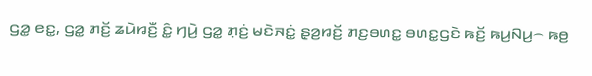ꤞꤤ꤭ ꤕꤢ꤭, ꤞꤤ꤭ ꤊꤢꤩ꤬ ꤘꤣꤧꤙꤢꤪ꤬ ꤢꤨ꤭ ꤚꤣꤧ꤬ ꤞꤤ꤭ ꤊ꤫ꤢꤦ꤬ ꤗꤢꤧꤏꤢꤦ꤭ ꤔ꤫ꤤ꤬ꤙꤢꤩ꤬ ꤊꤢ꤬ꤋꤛꤢ꤭ ꤋꤛꤢ꤭ꤞꤢꤧ ꤒꤢꤩ꤬ ꤒꤣ꤬ꤡꤣ꤬꤮ ꤒꤥ꤬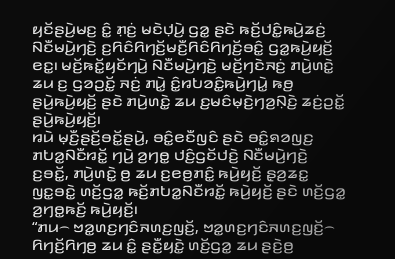ꤟꤢꤩꤔꤣꤧ꤬ꤗꤢ꤬ ꤢꤨ꤭ ꤊ꤫ꤢꤦ꤬ ꤗꤢꤧꤓ꤫ꤣꤧ꤬ ꤞꤤ꤭ ꤔꤢꤧ ꤒꤢꤩ꤬ꤓꤢꤨ꤭ꤒꤣꤧ꤬ꤘꤢꤦ꤬ ꤡꤢꤪꤗꤣꤧ꤬ꤚꤢꤧ꤬ ꤢ꤬ꤖꤢꤨꤖꤚꤢꤩ꤬ꤗꤢꤪ꤬ꤖꤢꤨꤖꤚꤢꤩ꤬ꤋꤢꤨ꤭ ꤞꤤ꤭ꤒꤣꤧ꤬ꤟꤢꤩ꤬ ꤕꤢ꤭꤯ ꤗꤢꤩ꤬ꤒꤢꤩ꤭ꤟꤢꤩꤚꤣꤧ꤬ ꤡꤢꤪꤗꤣꤧ꤬ꤚꤢꤧ꤬ ꤗꤢꤩ꤬ꤚꤢꤧꤏꤢꤦ꤬ ꤊꤣꤧ꤬ꤛꤢꤧ꤭ ꤘꤣ ꤢ꤬ ꤞꤤꤑꤢꤩ꤭ ꤏꤢꤦ꤬ ꤊꤣꤧ꤭ ꤢꤨ꤭ꤙꤝꤤꤢꤨ꤭ꤒꤣꤧ꤬ꤚꤣꤧ꤭ ꤒꤥ꤬ ꤔꤣꤧ꤬ꤒꤣꤧ꤬ꤟꤢꤩ꤬ ꤔꤢꤧ ꤊꤣꤧ꤬ꤛꤢꤧ꤭ ꤘꤣ ꤢ꤬ꤗꤢꤨꤗ꤫ꤢꤧ꤬ꤚꤤ꤬ꤡ꤫ꤢꤧ꤬ ꤘꤢꤦ꤬ꤑꤢꤩ꤭ ꤔꤣꤧ꤬ꤒꤣꤧ꤬ꤟꤢꤩ꤬꤯
ꤙꤣꤧ ꤗ꤫ꤢꤪ꤬ꤔꤢꤩ꤬ꤋꤢꤩ꤭ꤔꤣꤧ꤬, ꤋꤢꤨ꤭ꤕꤢꤪꤜꤢꤨ ꤔꤢꤧ ꤋꤢꤨ꤭ꤎꤤꤜꤢ꤬ ꤊꤝꤤ꤭ꤡꤢꤪꤙꤢꤩ꤭ ꤚꤣꤧ꤬ ꤤ꤬ꤚꤥ꤭ ꤓꤢꤨ꤬ꤞꤢꤩꤓꤢꤧ꤬ ꤡꤢꤪꤗꤣꤧ꤬ꤚꤢꤧ꤬ ꤢ꤬ꤋꤢꤩ꤭, ꤊꤣꤧ꤬ꤛꤢꤧ꤭ ꤥ꤬ ꤘꤣ ꤢ꤬ꤕꤥ꤬ꤊꤢꤨ꤭ ꤒꤣꤧ꤬ꤟꤢꤩ꤬ ꤔ꤫ꤤ꤬ꤘꤢ꤭ ꤜꤢ꤭ꤋꤢꤧ꤭ ꤛꤢꤩ꤬ꤞꤤ꤭ ꤒꤢꤩ꤬ꤊꤝꤤ꤭ꤡꤢꤪꤙꤢꤩ꤭ ꤒꤣꤧ꤬ꤟꤢꤩ꤬ ꤔꤢꤧ ꤛꤢꤩ꤬ꤞꤤ꤭ ꤤ꤬ꤚꤥ꤭ꤒꤢꤩ꤬ ꤒꤣꤧ꤬ꤟꤢꤩ꤬꤯
“ꤊꤣ꤮ ꤠꤤ꤭ꤛꤢ꤬ꤚꤢꤨꤏꤛꤢ꤬ꤜꤢꤩ꤬, ꤠꤤ꤭ꤛꤢ꤬ꤚꤢꤨꤏꤛꤢ꤬ꤜꤢꤩ꤬꤮ ꤖꤚꤢꤩ꤬ꤖꤚꤥ꤬ ꤘꤣ ꤢꤨ꤭ ꤔꤢꤪ꤭ꤟꤢꤧ꤭ ꤛꤢꤩ꤬ꤞꤤ꤭ ꤘꤣ ꤔꤢꤧ꤬ꤥ꤬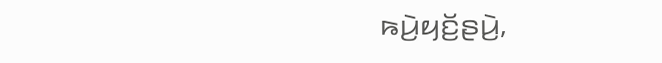ꤒꤣꤧ꤬ꤟꤢꤩ꤬ꤔꤣꤧ꤬,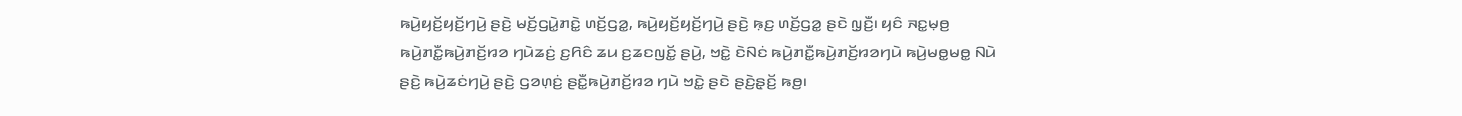ꤒꤣꤧ꤬ꤟꤢꤩ꤬ꤟꤢꤩ꤬ꤚꤣꤧ꤬ ꤔꤢꤧ꤬ ꤗꤢꤩ꤬ꤞꤣꤧ꤭ꤊꤢꤧ꤭ ꤛꤢꤩ꤬ꤞꤤ꤭, ꤒꤣꤧ꤬ꤟꤢꤩ꤬ꤟꤢꤩ꤬ꤚꤣꤧ꤬ ꤔꤢꤧ꤬ ꤒ꤫ꤢ꤬ ꤛꤢꤩ꤬ꤞꤤ꤭ ꤔꤢꤧ ꤜ꤫ꤢꤪ꤬꤯ ꤟꤢꤨ ꤏꤢ꤭ꤗ꤫ꤥ꤬ ꤒꤣꤧ꤬ꤊꤢꤪ꤭ꤒꤣꤧ꤬ꤊꤢꤩ꤬ꤙꤤ ꤚꤣꤧꤘꤢꤦ꤬ ꤢ꤬ꤖꤢꤨ ꤘꤣ ꤢ꤬ꤘꤢꤜꤢꤩ꤭ ꤔꤣꤧ꤬, ꤠꤢꤧ꤭ ꤢꤧꤡꤢꤦ ꤒꤣꤧ꤬ꤊꤢꤪ꤭ꤒꤣꤧ꤬ꤊꤢꤩ꤬ꤙꤤꤚꤣꤧ ꤒꤣꤧ꤬ꤗꤥ꤭ꤗꤥ꤭ ꤡꤣꤧ ꤔꤢꤧ꤬ ꤒꤣꤧ꤬ꤘꤢꤦꤚꤣꤧ꤬ ꤔꤢꤧ꤬ ꤞꤤꤛ꤫ꤢꤦ꤬ ꤔꤢꤪ꤭ꤒꤣꤧ꤬ꤊꤢꤩ꤬ꤙꤤ ꤚꤣꤧ ꤠꤢꤧ꤭ ꤔꤢꤧ ꤔꤢꤧ꤬ꤔ꤫ꤢꤩ꤬ ꤒꤥ꤬꤯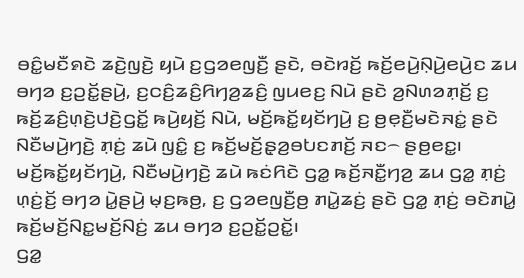ꤋꤢꤨ꤭ꤗꤢꤪꤎꤢꤧ ꤘꤢꤧ꤬ꤜꤢꤧ꤬ ꤟꤣꤧ ꤢ꤬ꤞꤤꤕꤜꤢꤪ꤬ ꤔꤢꤧ, ꤋꤢꤧꤙꤢꤩ꤬ ꤒꤢꤩ꤬ꤕꤣꤧ꤬ꤡ꤫ꤣꤧ꤬ꤕꤣꤧ꤬ꤢ ꤘꤣ ꤋꤚꤤ ꤢ꤬ꤑꤢꤩ꤭ꤔꤣꤧ꤬, ꤢ꤬ꤍꤢꤨ꤬ꤘꤢꤨ꤬ꤖꤚꤤ꤬ꤘꤢꤨ꤬ ꤜꤣꤕꤢ꤬ ꤡꤣꤧ ꤔꤢꤧ ꤤ꤬ꤡꤛꤤꤊ꤫ꤢꤩ꤬ ꤢ꤬ ꤒꤢꤩ꤬ꤘꤢꤨ꤬ꤛ꤫ꤢꤧ꤬ꤓꤢꤧ꤬ꤞꤢꤩ꤭ ꤒꤣꤧ꤬ꤟꤢꤩ꤬ ꤡꤣꤧ, ꤗꤢꤩ꤬ꤒꤢꤩ꤭ꤟꤢꤩꤚꤣꤧ꤬ ꤢ꤬ ꤥ꤬ꤕ꤫ꤢꤪ꤬ꤗꤢꤧꤏꤢꤦ꤭ ꤔꤢꤧ ꤡꤢꤪꤗꤣꤧ꤬ꤚꤢꤧ꤬ ꤊ꤫ꤢꤦ꤬ ꤘꤣꤧ ꤜꤢꤨ꤭ ꤢ꤬ ꤒꤢꤩ꤬ꤗꤢꤩ꤬ꤔ꤫ꤤ꤬ꤋꤝꤢꤊꤢꤩ꤬ ꤏꤢ꤮ ꤔꤥ꤬ꤕꤢ꤭꤯
ꤗꤢꤩ꤬ꤒꤢꤩ꤭ꤟꤢꤩꤚꤣꤧ꤬, ꤡꤢꤪꤗꤣꤧ꤬ꤚꤢꤧ꤬ ꤘꤣꤧ ꤒꤢꤦꤖꤢꤧ ꤞꤤ꤭ ꤒꤢꤩ꤬ꤏꤢꤪ꤭ꤚꤤ꤬ ꤘꤣ ꤞꤤ꤭ ꤊ꤫ꤢꤦ꤬ ꤛ꤫ꤢꤦ꤬ꤢꤩ꤬ ꤋꤚꤤ ꤣꤧ꤭ꤔꤣꤧ꤬ ꤗ꤫ꤢ꤬ꤒꤥ꤬, ꤢ꤬ ꤞꤤꤕꤜꤢꤪ꤬ꤥ꤬ ꤊꤣꤧ꤭ꤘꤢꤦ꤬ ꤔꤢꤧ ꤞꤤ꤭ ꤊ꤫ꤢꤦ꤬ ꤋꤢꤧꤊꤣꤧ꤭ ꤒꤢꤩ꤬ꤗꤢꤩ꤬ꤡꤢ꤭ꤗꤢꤩ꤬ꤡꤢꤦ꤬ ꤘꤣ ꤋꤚꤤ ꤢ꤬ꤑꤢꤩ꤭ꤑꤢꤩ꤭꤯
ꤞꤤ꤭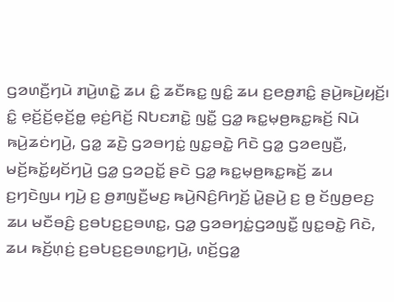ꤞꤤꤛꤢꤪ꤬ꤚꤣꤧ ꤊꤣꤧ꤬ꤛꤢꤧ꤭ ꤘꤣ ꤢꤨ꤭ ꤘꤢꤪꤒꤢ꤭ ꤜꤢꤨ꤭ ꤘꤣ ꤢ꤬ꤕꤥ꤬ꤊꤢꤨ꤭ ꤔꤣꤧ꤬ꤒꤣꤧ꤬ꤟꤢꤩ꤬꤯ ꤢꤨ꤭ ꤕ꤫ꤢꤩ꤬ꤢꤩ꤬ꤕ꤫ꤢꤩ꤬ꤥ꤭ ꤕ꤫ꤢꤦ꤬ꤖꤢꤩ꤬ ꤡꤝꤢꤊꤢꤧ꤭ ꤜꤢꤪ꤭ ꤞꤤ꤭ ꤒꤢ꤭ꤗ꤫ꤥ꤬ꤒꤢ꤭ꤒꤢꤩ꤬ ꤡꤣꤧ ꤒꤣꤧ꤬ꤘꤢꤦꤚꤣꤧ꤬, ꤞꤤ꤭ ꤘꤢꤧ꤬ ꤞꤤꤋꤚꤢꤦ꤭ ꤜꤢ꤭ꤋꤢꤧ꤭ ꤖꤢꤧ ꤞꤤ꤭ ꤞꤤꤕꤜꤢꤪ꤬, ꤗꤢꤩ꤬ꤒꤢꤩ꤭ꤟꤢꤩꤚꤣꤧ꤬ ꤞꤤ꤭ ꤞꤤꤑꤢꤩ꤭ ꤔꤢꤧ ꤞꤤ꤭ ꤒꤢ꤭ꤗ꤫ꤥ꤬ꤒꤢ꤭ꤒꤢꤩ꤬ ꤘꤣ ꤢ꤬ꤚꤢꤧꤜꤣ ꤚꤣꤧ꤬ ꤢ꤬ ꤥ꤬ꤊꤜꤢꤪ꤬ꤗꤢ꤬ ꤒꤣꤧ꤬ꤡꤢꤨ꤬ꤖꤚꤢꤩ꤬ ꤣꤧ꤭ꤔꤣꤧ꤬ ꤢ꤬ ꤥ꤬ ꤢꤩꤜꤥ꤬ꤕꤢ꤬ ꤘꤣ ꤗꤢꤪꤋꤢꤨ꤬ ꤢ꤬ꤋꤝꤢ꤬ꤢ꤬ꤋꤛꤢ꤭, ꤞꤤ꤭ ꤞꤤꤋꤚꤢꤦ꤭ꤞꤤꤜꤢꤪ꤭ ꤜꤢ꤭ꤋꤢꤧ꤭ ꤖꤢꤧ,
ꤘꤣ ꤒꤢꤩ꤬ꤛ꤫ꤢꤦ꤬ ꤢ꤬ꤋꤝꤢ꤬ꤢ꤬ꤋꤛꤢ꤭ꤚꤣꤧ꤬, ꤛꤢꤩ꤬ꤞꤤ꤭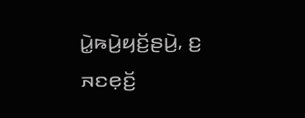ꤣꤧ꤭ꤒꤣꤧ꤬ꤟꤢꤩ꤬ꤔꤣꤧ꤬, ꤢ꤬ ꤏꤢꤕ꤫ꤢꤩ꤬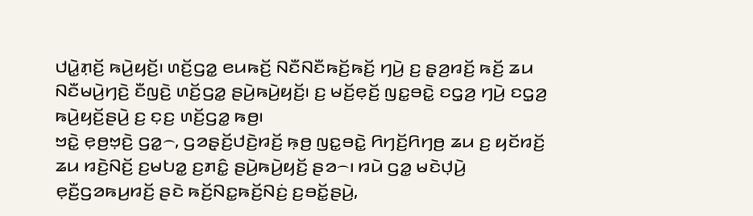ꤓꤣꤧ꤭ꤊ꤫ꤢꤩ꤬ ꤒꤣꤧ꤬ꤟꤢꤩ꤬꤯ ꤛꤢꤩ꤬ꤞꤤ꤭ ꤕꤣꤒꤢꤩ꤬ ꤡꤢꤪꤡꤢꤪꤒꤢꤩ꤬ꤒꤢꤩ꤬ ꤚꤣꤧ꤬ ꤢ꤬ ꤔ꤫ꤤ꤬ꤙꤢꤩ꤬ ꤒꤢꤩ꤬ ꤘꤣ ꤡꤢꤪꤗꤣꤧ꤬ꤚꤢꤧ꤬ ꤢꤪꤜꤢꤧ꤬ ꤛꤢꤩ꤬ꤞꤤ꤭ ꤔꤣꤧ꤬ꤒꤣꤧ꤬ꤟꤢꤩ꤬꤯ ꤢ꤬ ꤗꤢꤩ꤬ꤕ꤫ꤢꤩ꤬ ꤜꤢ꤭ꤋꤢꤧ꤭ ꤢꤞ꤫ꤤ꤬ ꤚꤣꤧ꤬ ꤢꤞ꤫ꤤ꤬ ꤒꤣꤧ꤬ꤟꤢꤩ꤬ꤔꤣꤧ꤬ ꤢ꤬ ꤢ꤫ꤢ꤬ ꤛꤢꤩ꤬ꤞꤤ꤭ ꤒꤥ꤬꤯
ꤠꤢꤧ꤭ ꤕ꤫ꤥ꤬ꤠ꤫ꤢꤧ꤬ ꤞꤤ꤭꤮, ꤞꤤꤔ꤫ꤢꤩ꤬ꤓꤢꤧ꤬ꤙꤢꤩ꤬ ꤒ꤫ꤥ꤬ ꤜꤢ꤭ꤋꤢꤧ꤭ ꤖꤚꤢꤩ꤬ꤖꤚꤥ꤬ ꤘꤣ ꤢ꤬ ꤟꤢꤩꤙꤢꤩ꤬ ꤘꤣ ꤙꤢꤧ꤬ꤡꤢꤩ꤬ ꤢ꤬ꤗꤝꤤ꤭ ꤢ꤬ꤊꤢꤨ꤭ ꤔꤣꤧ꤬ꤒꤣꤧ꤬ꤟꤢꤩ꤬ ꤔꤤ꤮꤯ ꤙꤣꤧ ꤞꤤ꤭ ꤗꤢꤧꤓ꤫ꤣꤧ꤬ ꤕ꤫ꤢꤪ꤬ꤞꤤꤒꤣ꤬ꤙꤢꤩ꤬ ꤔꤢꤧ ꤒꤢꤩ꤬ꤡꤢ꤭ꤒꤢꤩ꤬ꤡꤢꤦ꤬ ꤢ꤬ꤋꤢꤩ꤭ꤔꤣꤧ꤬,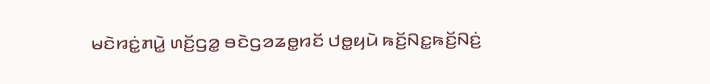ꤗꤢꤧꤙꤢꤦ꤭ꤊꤣꤧ꤭ ꤛꤢꤩ꤬ꤞꤤ꤭ ꤋꤢꤧꤞꤤꤘꤥ꤭ꤙꤢꤩ ꤓꤥ꤭ꤟꤣꤧ ꤒꤢꤩ꤬ꤡꤢ꤭ꤒꤢꤩ꤬ꤡꤢꤦ꤬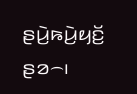ꤔꤣꤧ꤬ꤒꤣꤧ꤬ꤟꤢꤩ꤬ ꤔꤤ꤮꤯